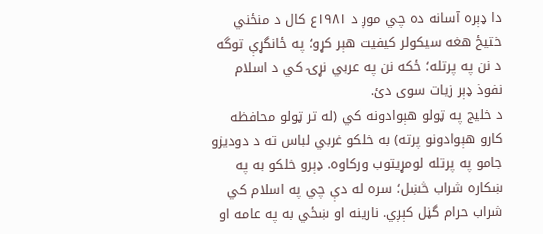دا ډېره آسانه ده چي موږ د ۱۹۸۱ع کال د منځني ختیځ هغه سیکولر کیفیت هېر کړو؛ په ځانگړې توگه د نن په پرتله؛ ځکه نن په عربي نړۍ کي د اسلام نفوذ ډېر زیات سوی دئ.
د خلیج په ټولو هېوادونه کي (له تر ټولو محافظه کارو هېوادونو پرته) به خلکو غربي لباس ته د دوديزو جامو په پرتله لومړیتوب ورکاوه. ډېرو خلکو به په ښکاره شراب څښل؛ سره له دې چي په اسلام کي شراب حرام گڼل کېږي. نارینه او ښځي به په عامه او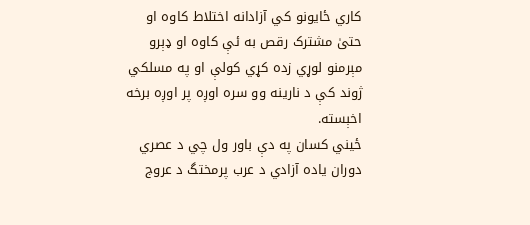کاري ځایونو کي آزادانه اختلاط کاوه او حتیٰ مشترک رقص به ئې کاوه او ډېرو مېرمنو لوړي زده کړي کولې او په مسلکي ژوند کې د نارینه وو سره اوږه پر اوږه برخه اخېسته.
ځیني کسان په دې باور ول چي د عصري دوران یاده آزادي د عرب پرمختگ د عروج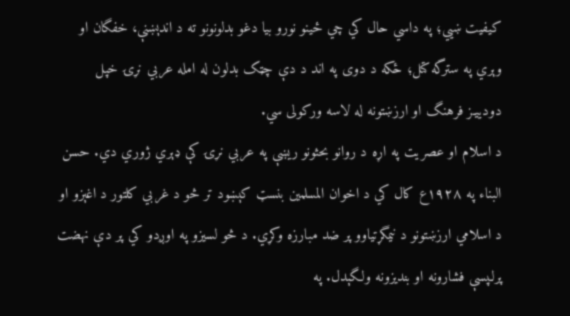کیفیت ښيي؛ په داسي حال کي چي ځینو نورو بیا دغو بدلونونو ته د اندېښنې، خفگان او وېري په سترگه کتل؛ ځکه د دوی په اند د دې چټک بدلون له امله عربي نړۍ خپل دودییـز فرهنگ او ارزښتونه له لاسه ورکولی سي.
د اسلام او عصريت په اړه د روانو بحثونو ریښې په عربي نړۍ کې ډېري ژوري دي. حسن البناء په ۱۹۲۸ع کال کي د اخوان المسلمین بنسټ کېښود تر څو د غربي کلتور د اغېزو او د اسلامي ارزښتونو د نیمگړتیاوو پر ضد مبارزه وکړي. د څو لسیزو په اوږدو کي پر دې نهضت پرلـپسې فشارونه او بندیزونه ولگېدل. په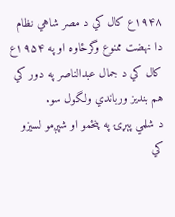۱۹۴۸ع کال کي د مصر شاهي نظام دا نهضت ممنوع وگرځاوه او په ۱۹۵۴ع کال کي د جمال عبدالناصر په دور کي هم بندیز ورباندي ولگول سو.
د شلمي پېړۍ په پنځمو او شپږمو لسیزو کي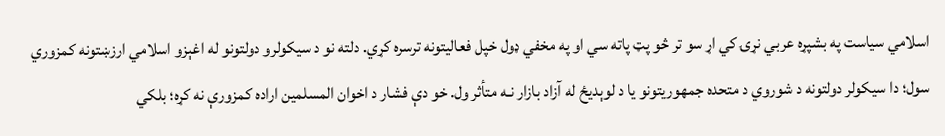اسلامي سیاست په بشپړه عربي نړۍ کي اړ سو تر څو پټ پاته سي او په مخفي ډول خپل فعالیتونه ترسره کړي. دلته نو د سیکولرو دولتونو له اغېزو اسلامي ارزښتونه کمزوري سول؛ دا سیکولر دولتونه د شوروي د متحده جمهوریتونو یا د لوېدیځ له آزاد بازار نـه متأثر ول. خو دې فشار د اخوان المسلمین اراده کمزورې نه کړه؛ بلکي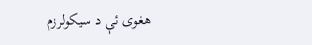هغوی ئې د سیکولرزم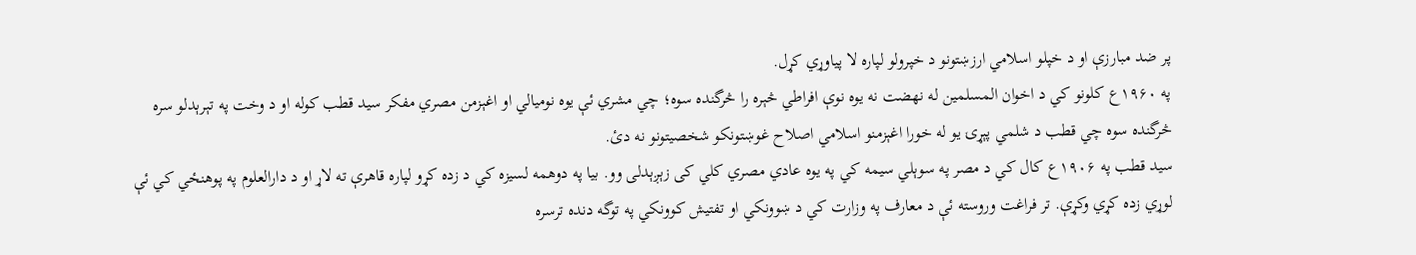پر ضد مبارزې او د خپلو اسلامي ارزښتونو د خپرولو لپاره لا پیاوړي کړل.
په ۱۹۶۰ع کلونو کي د اخوان المسلمین له نهضت نه یوه نوې افراطي څېره را څرگنده سوه؛ چي مشري ئې یوه نومیالي او اغېزمن مصري مفکر سید قطب کوله او د وخت په تېرېدلو سره څرگنده سوه چي قطب د شلمي پېړۍ یو له خورا اغېزمنو اسلامي اصلاح غوښتونکو شخصیتونو نه دئ.
سید قطب په ۱۹۰۶ع کال کي د مصر په سوېلي سیمه کي په یوه عادي مصري کلي کی زېږېدلی وو. بیا په دوهمه لسیزه کي د زده کړو لپاره قاهرې ته لاړ او د دارالعلوم په پوهنځي کي ئې لوړي زده کړي وکړې. تر فراغت وروسته ئې د معارف په وزارت کي د ښوونکي او تفتیش کوونکي په توگه دنده ترسره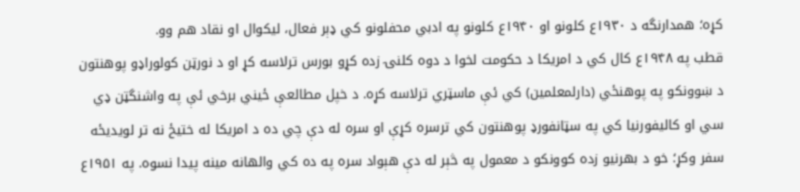کړه؛ همدارنگه د ۱۹۳۰ع کلونو او ۱۹۴۰ع کلونو په ادبي محفلونو کي ډېر فعال، لیکوال او نقاد هم وو.
قطب په ۱۹۴۸ع کال کي د امریکا د حکومت لخوا د دوه کلنۍ زده کړو بورس ترلاسه کړ او د نورټن کولوراډو پوهنتون د ښوونکو په پوهنځي (دارلمعلمین) کي ئې ماسټري ترلاسه کړه. د خپل مطالعې ځیني برخي ئې په واشنگټن ډي سي او کالیفورنیا کي په سټانفورډ پوهنتون کي ترسره کړې او سره له دې چي ده د امریکا له ختیځ نه تر لویدیځه سفر وکړ؛ خو د بهرنیو زده کوونکو د معمول په څېر له دې هېواد سره په ده کي والهانه مینه پیدا نسوه. په ۱۹۵۱ع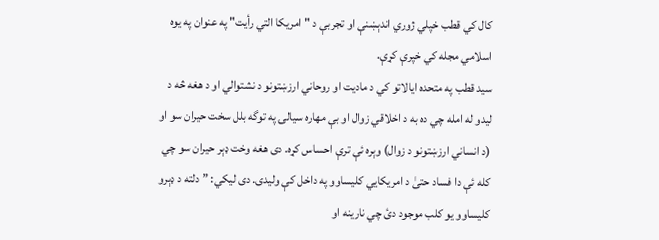کال کي قطب خپلي ژوري اندېښنې او تجربې د "امریکا التي رأیت" په عنوان په یوه اسلامي مجله کي خپرې کړې.
سید قطب په متحده ایالاتو کي د مادیت او روحاني ارزښتونو د نشتوالي او د هغه څه د لیدو له امله چي ده به د اخلاقي زوال او بې مهاره سیالۍ په توگه بلل سخت حیران سو او (د انساني ارزښتونو د زوال) وېره ئې ترې احساس کړه. دی هغه وخت ډېر حیران سو چي کله ئې دا فساد حتیٰ د امریکایي کلیساوو په داخل کې ولیدی. دی لیکي: ”دلته د ډېرو کلیساوو یو کلب موجود دئ چي نارینه او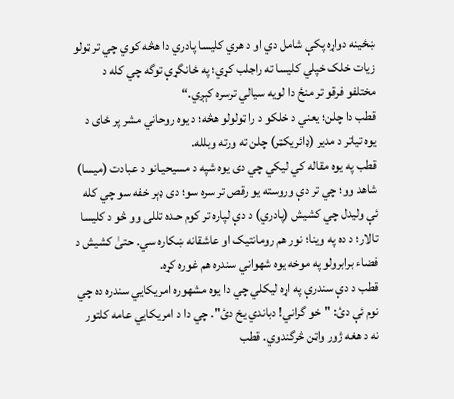ښځینه دواړه پکې شامل دي او د هري کلیسا پادري دا هڅه کوي چي تر ټولو زیات خلک خپلي کلیسا ته راجلب کړي؛ په ځانگړې توگه چي کله د مختلفو فرقو تر منځ دا لویه سیالي ترسره کېږي.“
قطب دا چلن؛ یعني د خلکو د را ټولولو هڅه؛ د یوه روحاني مشر پر ځای د یوه تیاتر د مدیر (ډائریکټر) چلن ته ورته وبلله.
قطب په یوه مقاله کي لیکي چي دی یوه شپه د مسیحیـانو د عبادت (میسا) شاهد وو؛ چي تر دې وروسته یو رقص تر سره سو؛ دی ډېر خفه سو چي کله ئې ولیدل چي کشیش (پادري) د دې لپاره تر کوم حـده تللی وو څو د کلیسا تالار؛ د ده په وینا؛ نور هم رومانتيک او عاشقانه ښکاره سي. حتیٰ کشیش د فضاء برابرولو په موخه یوه شهواني سندره هم غوره کړه.
قطب د دې سندرې په اړه لیکلي چي دا یوه مشهوره امریکایي سندره ده چي نوم ئې دئ: "خو گراني! دباندي یخ دئ". چي دا د امریکایي عامه کلتور نه د هغه ژور واټن څرگندوي. قطب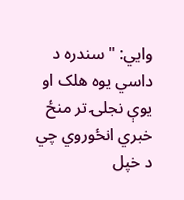وایي: "سندره د داسي یوه هلک او یوې نجلۍ تر منځ خبري انځوروي چي د خپل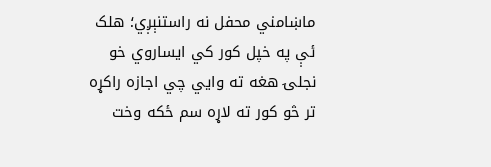ماښامني محفل نه راستنېږي؛ هلک ئې په خپل کور کي ایساروي خو نجلۍ هغه ته وايي چي اجازه راکړه تر څو کور ته لاړه سم ځکه وخت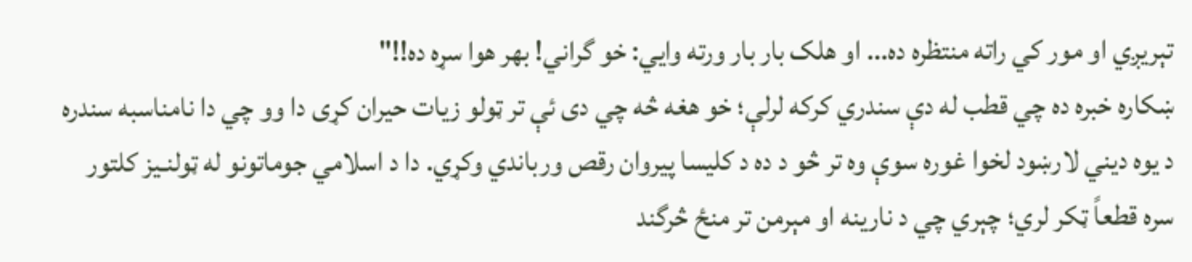تېریږي او مور کي راته منتظره ده... او هلک بار بار ورته وايي: خو گراني! بهر هوا سړه ده!!"
ښکاره خبره ده چي قطب له دې سندري کرکه لرلې؛ خو هغه څه چي دی ئې تر ټولو زیات حیران کړی دا وو چي دا نامناسبه سندره د یوه دیني لارښود لخوا غوره سوې وه تر څو د ده د کلیسا پیروان رقص ورباندي وکړي. دا د اسلامي جوماتونو له ټولنـیز کلتور سره قطعاً ټکر لري؛ چېري چي د نارینه او مېرمن تر منځ څرگند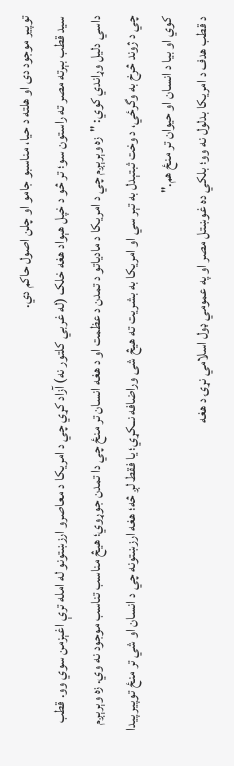توپیر موجود دی او هلته د حیا، مناسبو جامو او چلن اصول حاکم دي.
سید قطب بېرته مصر ته راستون سو؛ تر څو د خپل هېواد هغه خلک (له غربي کلتور نه) آزاد کړي چي د امریکا د معاصرو ارزښتونو له امله ترې اغېزمن سوي وو. قطب داسي دلیل وړاندي کوي: "زه وېرېږم چي د امریکا د مادياتو د تمدن د عظمت او د هغه انسان تر منځ چي دا تمدن جوړوي؛ هیڅ مناسب تناسب موجود نه وي. زه وېرېږم چي د ژوند څرخ به وگرځي، د وخت ثبتېدل به تېر سي او امریکا به بشریت ته هیڅ شی وراضافه نــکړي؛ یا فقط لږ څه؛ هغه ارزښتونه چي د انسان او شي تر منځ توپیر پیدا کوي او بیا د انسان او حیوان تر منځ هم."
د قطب هدف د امریکا بدلول نه وو؛ بلکي ده غوښتل مصر او په عمومي ډول اسلامي نړۍ د هغه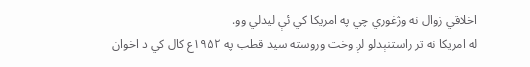اخلاقي زوال نه وژغوري چي په امریکا کي ئې لیدلي وو.
له امریکا نه تر راستنېدلو لږ وخت وروسته سید قطب په ۱۹۵۲ع کال کي د اخوان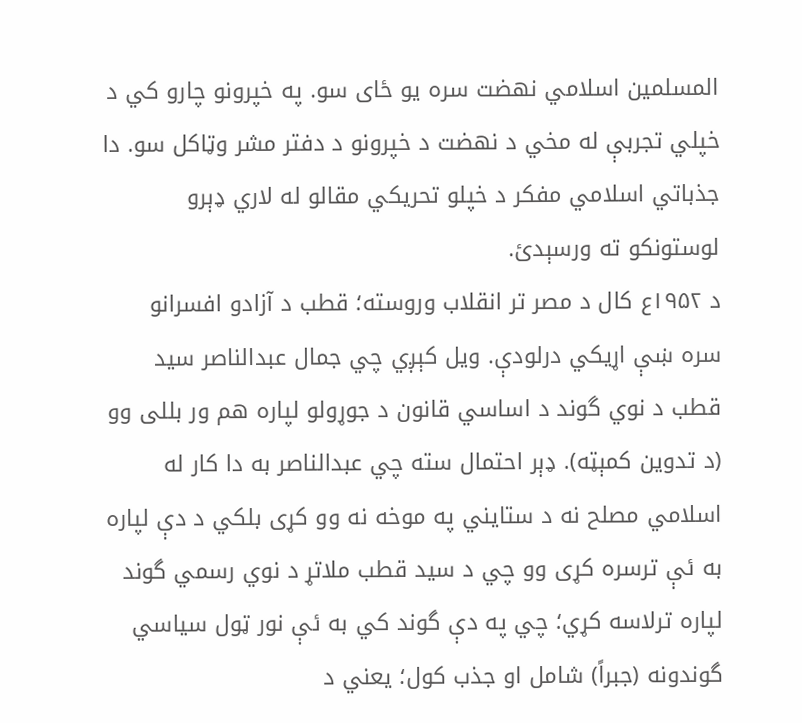المسلمین اسلامي نهضت سره یو ځای سو. په خپرونو چارو کي د خپلي تجربې له مخي د نهضت د خپرونو د دفتر مشر وټاکل سو. دا جذباتي اسلامي مفکر د خپلو تحریکي مقالو له لاري ډېرو لوستونکو ته ورسېدئ.
د ۱۹۵۲ع کال د مصر تر انقلاب وروسته؛ قطب د آزادو افسرانو سره ښې اړیکي درلودې. ویل کېږي چي جمال عبدالناصر سید قطب د نوي گوند د اساسي قانون د جوړولو لپاره هم ور بللی وو (د تدوین کمېټه). ډېر احتمال سته چي عبدالناصر به دا کار له اسلامي مصلح نه د ستایني په موخه نه وو کړی بلکي د دې لپاره به ئې ترسره کړی وو چي د سید قطب ملاتړ د نوي رسمي گوند لپاره ترلاسه کړي؛ چي په دې گوند کي به ئې نور ټول سیاسي گوندونه (جبراً) شامل او جذب کول؛ یعني د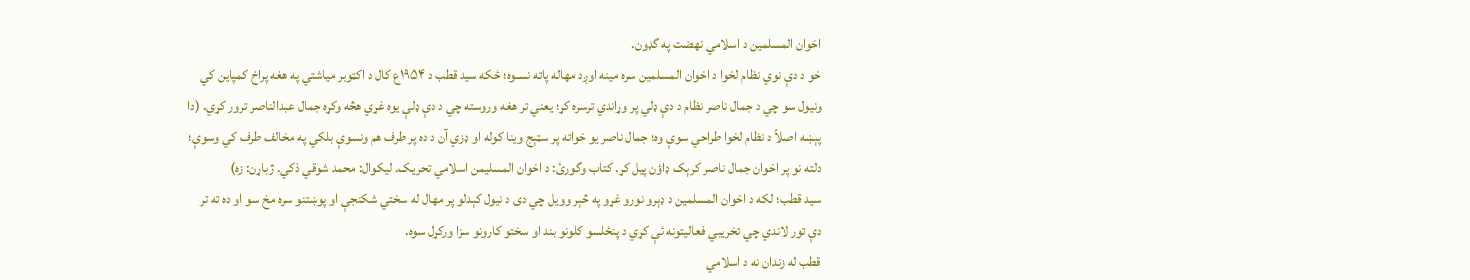اخوان المسلمین د اسلامي نهضت په گډون.
خو د دې نوي نظام لخوا د اخوان المسلمین سره مینه اوږد مهاله پاته نسـوه؛ ځکه سید قطب د ۱۹۵۴ع کال د اکټوبر میاشتي په هغه پراخ کمپاین کي ونیول سو چي د جمال ناصر نظام د دې ډلي پر وړاندي ترسره کړ؛ یعني تر هغه وروسته چي د دې ډلې یوه غړي هڅه وکړه جمال عبدالناصر ترور کړي. (دا پېښه اصلاً د نظام لخوا طراحي سوې وه؛ جمال ناصر یو خواته پر سټېج وینا کوله او ډزي آن د ده پر طرف هم ونسوې بلکي په مخالف طرف کي وسوې؛ دلته نو پر اخوان جمال ناصر کرېک ډاؤن پیل کړ. کتاب وگورئ: د اخوان المسلیمن اسلامي تحریک. لیکوال: محمد شوقي ذکي. ژباړن: زه)
سید قطب؛ لکه د اخوان المسلمین د ډېرو نورو غړو په څېر وویل چي دی د نیول کېدلو پر مهال له سختي شکنجې او پوښتنو سره مخ سو او ده ته تر دې تور لاندي چي تخریبي فعالیتونه ئې کړي د پنځلسو کلونو بند او سختو کارونو سزا ورکړل سوه.
قطب له زندان نه د اسلامي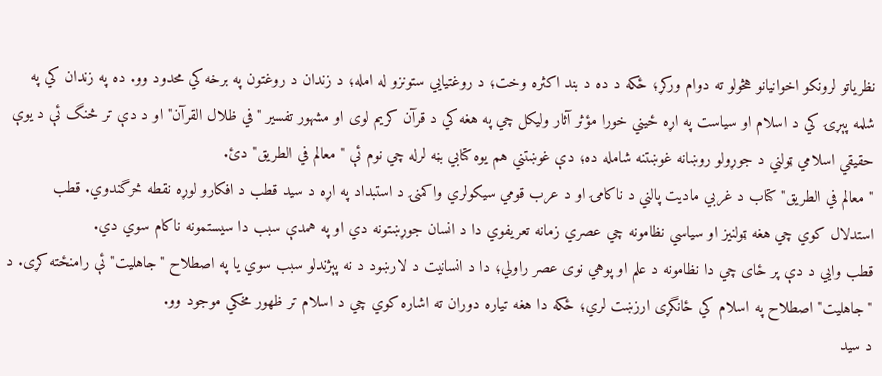نظریاتو لرونکو اخوانيانو هڅولو ته دوام ورکړ؛ ځکه د ده د بند اکثره وخت؛ د روغتیایي ستونزو له امله؛ د زندان د روغتون په برخه کي محدود وو. ده په زندان کي په شلمه پېړۍ کي د اسلام او سیاست په اړه ځیني خورا مؤثر آثار ولیکل چي په هغه کي د قرآن کریم لوی او مشهور تفسير "في ظلال القرآن" او د دې تر څنگ ئې د یوې حقیقي اسلامي ټولني د جوړولو روښانه غوښتنه شامله ده؛ دې غوښتني هم یوه کتابي بڼه لرله چي نوم ئې "معالم في الطريق" دئ.
"معالم في الطريق" کتاب د غربي مادیت پالني د ناکامۍ او د عرب قومي سیکولري واکمنۍ د استبداد په اړه د سید قطب د افکارو لوړه نقطه څرگندوي. قطب استدلال کوي چي هغه ټولنیز او سیاسي نظامونه چي عصري زمانه تعریفوي دا د انسان جوړښتونه دي او په همدې سبب دا سیستمونه ناکام سوي دي.
قطب وایي د دې پر ځای چي دا نظامونه د علم او پوهي نوی عصر راولي؛ دا د انسانیت د لارښود د نه پېژندلو سبب سوي یا په اصطلاح "جاهلیت" ئې رامنځته کړی. د "جاهلیت" اصطلاح په اسلام کي ځانگړی ارزښت لري؛ ځکه دا هغه تیاره دوران ته اشاره کوي چي د اسلام تر ظهور مخکي موجود وو.
د سید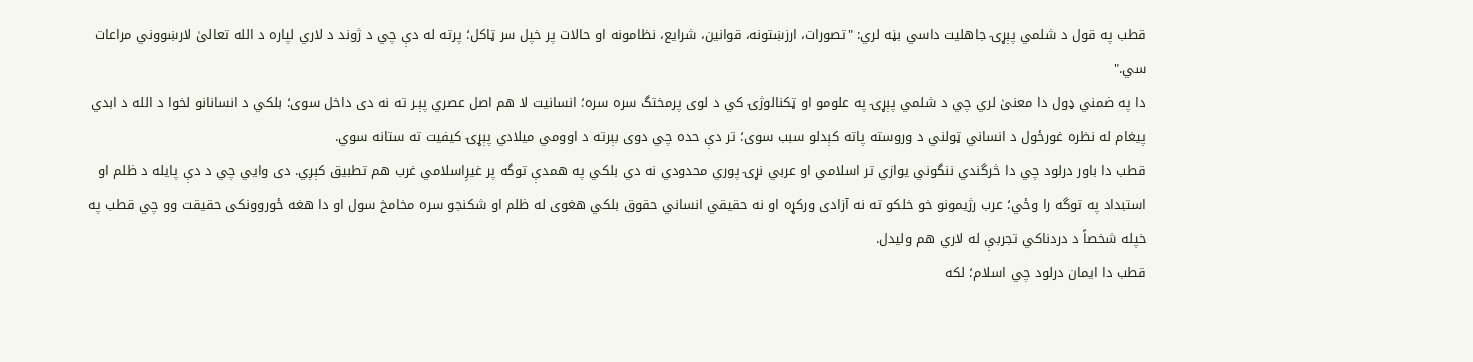قطب په قول د شلمي پېړۍ جاهلیت داسي بڼه لري: "تصورات، ارزښتونه، قوانین، شرایع، نظامونه او حالات پر خپل سر ټاکل؛ پرته له دې چي د ژوند د لاري لپاره د الله تعالیٰ لارښووني مراعات سي."
دا په ضمني ډول دا معنیٰ لري چي د شلمي پېړۍ په علومو او ټکنالوژۍ کي د لوی پرمختگ سره سره؛ انسانیت لا هم اصل عصري پېـر ته نه دی داخل سوی؛ بلکي د انسانانو لخوا د الله د ابدي پیغام له نظره غورځول د انساني ټولني د وروسته پاته کېدلو سبب سوی؛ تر دې حده چي دوی بېرته د اوومي میلادي پېړۍ کیفیت ته ستانه سوي.
قطب دا باور درلود چي دا څرگندي ننگوني یوازي تر اسلامي او عربي نړۍ پوري محدودي نه دي بلکي په همدې توگه پر غیرِاسلامي غرب هم تطبیق کېږي. دی وایي چي د دې پایله د ظلم او استبداد په توگه را وځي؛ عرب رژیمونو خو خلکو ته نه آزادی ورکړه او نه حقیقي انساني حقوق بلکي هغوی له ظلم او شکنجو سره مخامخ سول او دا هغه ځوروونکی حقیقت وو چي قطب په خپله شخصاً د دردناکي تجربې له لاري هم ولیدل.
قطب دا ایمان درلود چي اسلام؛ لکه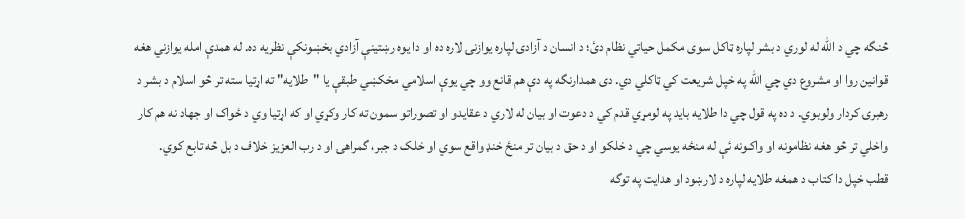څنگه چي د الله له لوري د بشر لپاره ټاکل سوی مکمل حیاتي نظام دئ؛ د انسان د آزادۍ لپاره یوازنۍ لاره ده او دا یوه رښتینې آزادي بخښونکې نظریه ده. له همدې امله یوازني هغه قوانین روا او مشروع دي چي الله په خپل شریعت کي ټاکلي دي. دی همدارنگه په دې هم قانع وو چي یوې اسلامي مخکښي طبقې یا "طلایه" ته اړتیا سته تر څو اسلام د بشر د رهبرۍ کردار ولوبوي. د ده په قول چي دا طلایه باید په لومړي قدم کي د دعوت او بیان له لاري د عقایدو او تصوراتو سمون ته کار وکړي او که اړتیا وي د ځواک او جهاد نه هم کار واخلي تر څو هغه نظامونه او واکـونه ئې له منځه یوسي چي د خلکو او د حق د بیان تر منځ خنډ واقع سوي او خلک د جبر، گمراهۍ او د رب العزیز خلاف د بل څه تابع کوي.
قطب خپل دا کتاب د همغه طلایه لپاره د لارښود او هدايت په توگه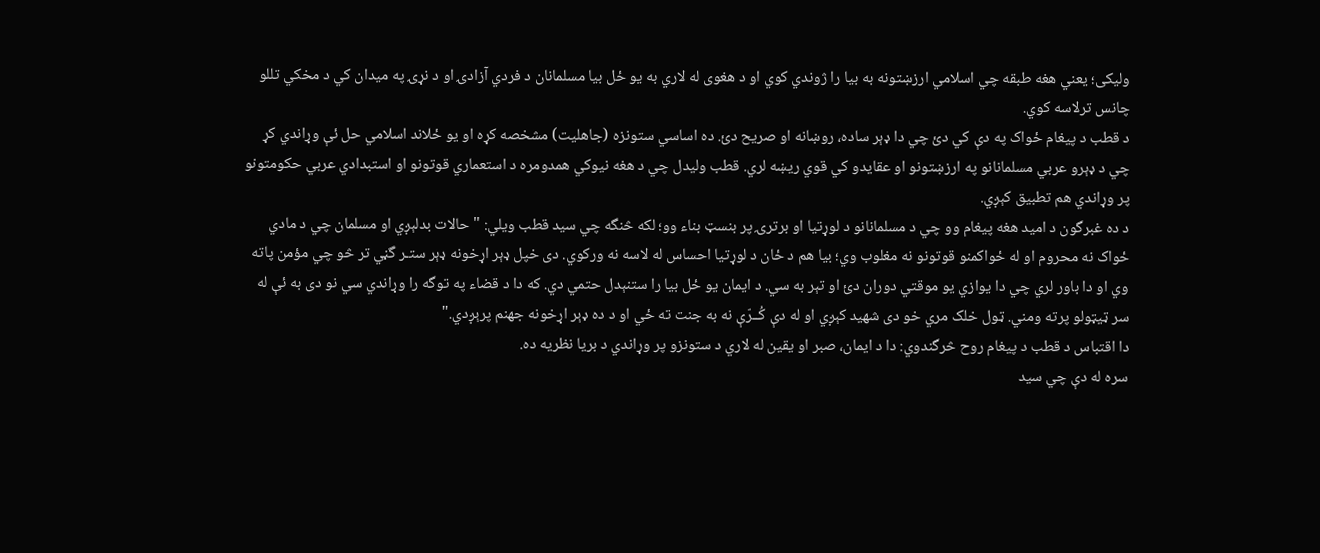ولیکی؛ یعني هغه طبقه چي اسلامي ارزښتونه به بیا را ژوندي کوي او د هغوی له لاري به یو ځل بیا مسلمانان د فردي آزادۍ او د نړۍ په میدان کي د مخکي تللو چانس ترلاسه کوي.
د قطب د پیغام ځواک په دې کي دئ چي دا ډېر ساده، روښانه او صریح دئ. ده اساسي ستونزه (جاهلیت) مشخصه کړه او یو ځلاند اسلامي حل ئې وړاندي کړ چي د ډېرو عربي مسلمانانو په ارزښتونو او عقایدو کي قوي ریښه لري. قطب ولیدل چي د هغه نیوکي همدومره د استعماري قوتونو او استبدادي عربي حکومتونو پر وړاندي هم تطبیق کېږي.
د ده غبرگون د امید هغه پیغام وو چي د مسلمانانو د لوړتیا او برترۍ پر بنسټ بناء وو؛ لکه څنگه چي سید قطب ویلي: "حالات بدلېږي او مسلمان چي د مادي ځواک نه محروم او له ځواکمنو قوتونو نه مغلوب وي؛ بیا هم د ځان د لوړتیا احساس له لاسه نه ورکوي. دی خپل ډېر اړخونه ډېر ستـر گڼي تر څو چي مؤمن پاته وي او دا باور لري چي دا یوازي یو موقتي دوران دئ او تېر به سي. د ایمان یو ځل بیا را ستنېدل حتمي دي. که دا د قضاء په توگه را وړاندي سي نو دی به ئې له سر ټیټولو پرته ومني. ټول خلک مري خو دی شهید کېږي او له دې کُــرّې نه به جنت ته ځي او د ده ډېر اړخونه جهنم پرېږدي."
دا اقتباس د قطب د پیغام روح څرگندوي: دا د ایمان، صبر او یقین له لاري د ستونزو پر وړاندي د بریا نظریه ده.
سره له دې چي سید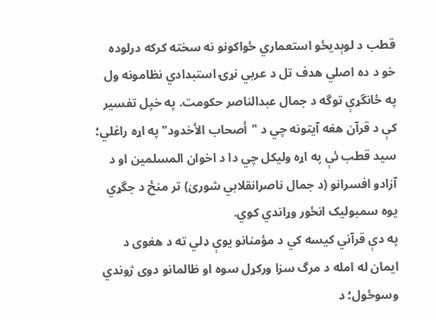قطب د لوېدیځو استعماري ځواکونو نه سخته کرکه درلوده خو د ده اصلي هدف تل د عربي نړۍ استبدادي نظامونه ول په ځانگړې توگه د جمال عبدالناصر حکومت. په خپل تفسیر کې د قرآن هغه آیتونه چي د "أصحاب الأخدود" په اړه راغلي؛ سید قطب ئې په اړه ولیکل چي دا د اخوان المسلمین او د آزادو افسرانو (د جمال ناصرانقلابي شوریٰ) تر منځ د جگړي یوه سمبولیک انځور وړاندي کوي.
په دې قرآني کیسه کي د مؤمنانو یوې ډلي ته د هغوی د ایمان له امله د مرگ سزا ورکړل سوه او ظالمانو دوی ژوندي وسوځول؛ د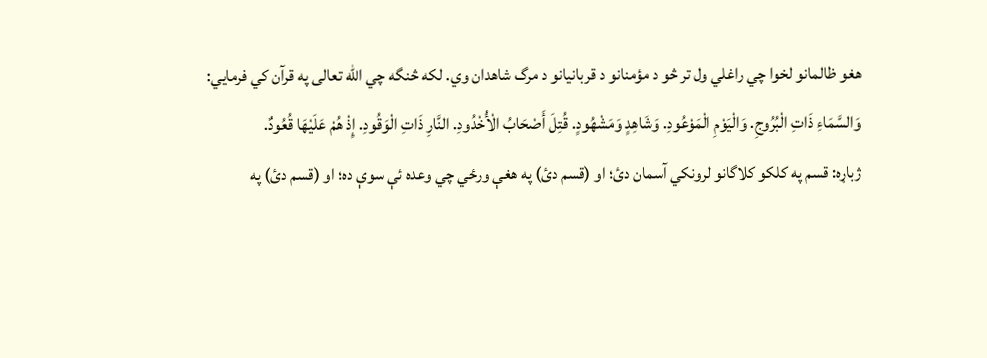هغو ظالمانو لخوا چي راغلي ول تر څو د مؤمنانو د قربانیانو د مرگ شاهدان وي. لکه څنگه چي الله تعالی په قرآن کي فرمايي:
وَالسَّمَاءِ ذَاتِ الْبُرُوجِ. وَالْيَوْمِ الْمَوْعُودِ. وَشَاهِدٍ وَمَشْهُودٍ. قُتِلَ أَصْحَابُ الْأُخْدُودِ. النَّارِ ذَاتِ الْوَقُودِ. إِذْ هُمْ عَلَيْهَا قُعُودٌ.
ژباړه: قسم په كلكو کلاگانو لرونكي آسمان دئ؛ او (قسم دئ) په هغې ورځي چي وعده ئې سوې ده؛ او (قسم دئ) په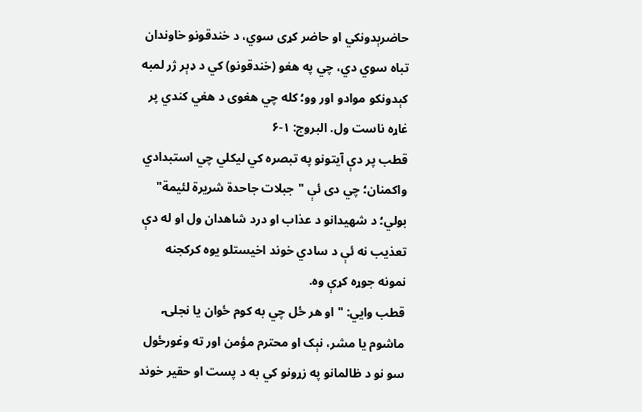حاضرېدونكي او حاضر کړی سوي، د خندقونو خاوندان تباه سوي دي، چي په هغو (خندقونو) کي د ډېر ژر لمبه کېدونكو موادو اور وو؛ كله چي هغوی د هغي كندي پر غاړه ناست ول. البروج: ۱-۶
قطب پر دې آیتونو په تبصره کي لیکلي چي استبدادي واکمنان؛ چي دی ئې "جبلات جاحدة شريرة لئيمة" بولي؛ د شهیدانو د عذاب او درد شاهدان ول او له دې تعذیب نه ئې د سادي خوند اخیستلو یوه کرکجنه نمونه جوړه کړې وه.
قطب وایي: "او هر ځل چي به کوم ځوان يا نجلۍ، ماشوم يا مشر، نېک او محترم مؤمن اور ته وغورځول سو نو د ظالمانو په زړونو کي به د پست او حقیر خوند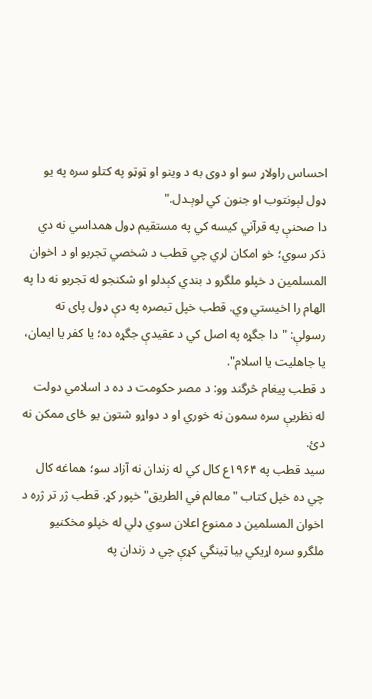احساس راولاړ سو او دوی به د وینو او ټوټو په کتلو سره په یو ډول لېونتوب او جنون کي لوېـدل."
دا صحنې په قرآني کیسه کي په مستقیم ډول همداسي نه دي ذکر سوي؛ خو امکان لري چي قطب د شخصي تجربو او د اخوان المسلمین د خپلو ملگرو د بندي کېدلو او شکنجو له تجربو نه دا په الهام را اخیستي وي. قطب خپل تبصره په دې ډول پای ته رسولې: "دا جگړه په اصل کي د عقیدې جگړه ده؛ یا کفر یا ایمان، یا جاهلیت یا اسلام".
د قطب پیغام څرگند وو: د مصر حکومت د ده د اسلامي دولت له نظريې سره سمون نه خوري او د دواړو شتون یو ځای ممکن نه دئ.
سيد قطب په ۱۹۶۴ع کال کي له زندان نه آزاد سو؛ هماغه کال چي ده خپل کتاب "معالم في الطريق" خپور کړ. قطب ژر تر ژره د اخوان المسلمین د ممنوع اعلان سوي ډلي له خپلو مخکنیو ملگرو سره اړیکي بیا ټینگي کړې چي د زندان په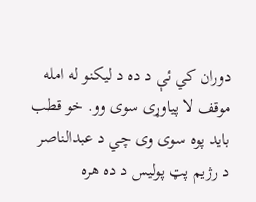دوران کي ئې د ده د لیکنو له امله موقف لا پیاوړی سوی وو. خو قطب باید پوه سوی وی چي د عبدالناصر د رژیم پټ پولیس د ده هره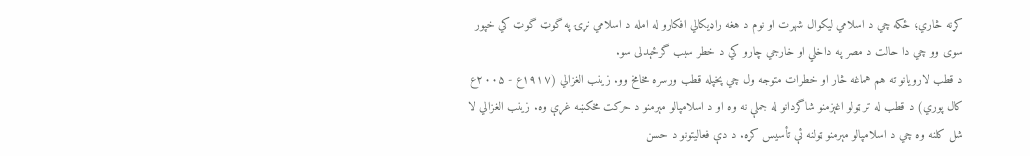کړنه څاري؛ ځکه چي د اسلامي لیکوال شهرت او نوم د هغه راډیکالي افکارو له امله د اسلامي نړۍ په گوټ گوټ کي خپور سوی وو چي دا حالت د مصر په داخلي او خارجي چارو کي د خطر سبب گرځېدلی سو.
د قطب لارویانو ته هم هماغه څار او خطرات متوجه ول چي پخپله قطب ورسره مخامخ وو. زینب الغزالي (۱۹۱۷ع - ۲۰۰۵ع کال پوري) د قطب له تر ټولو اغېزمنو شاگردانو له جملې نه وه او د اسلامپالو مېرمنو د حرکت مخکښه غړې وه. زینب الغزالي لا شل کلنه وه چي د اسلامپالو مېرمنو ټولنه ئې تأسیس کړه. د دې فعالیتونو د حسن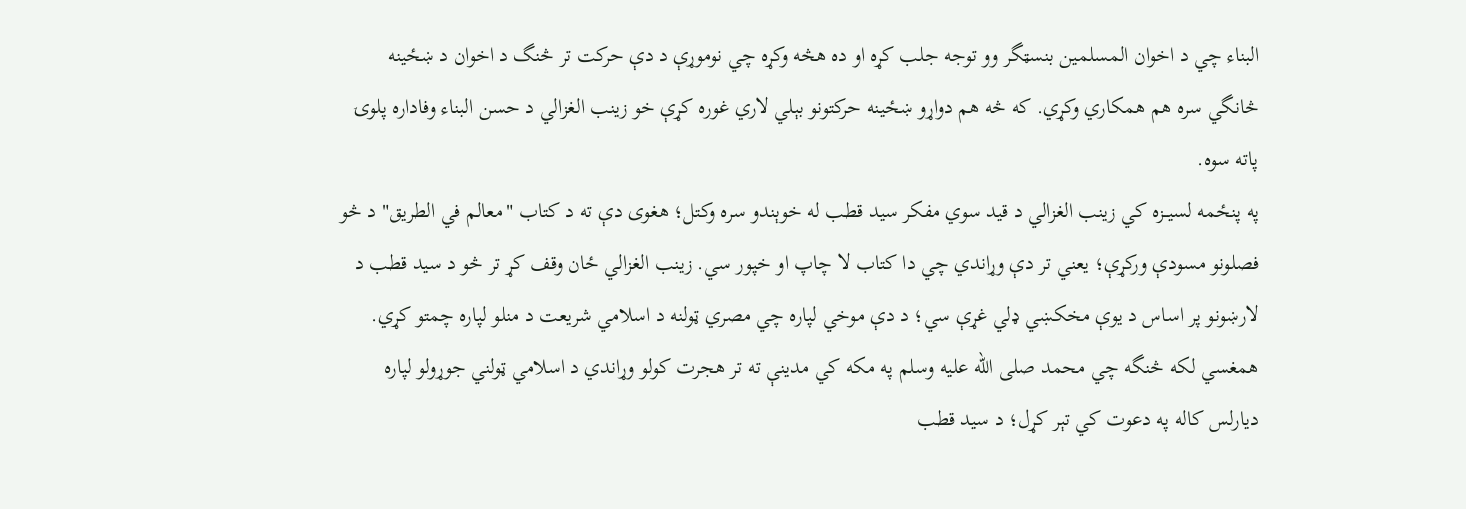البناء چي د اخوان المسلمین بنسټگر وو توجه جلب کړه او ده هڅه وکړه چي نوموړې د دې حرکت تر څنگ د اخوان د ښځینه څانگي سره هم همکاري وکړي. که څه هم دواړو ښځینه حرکتونو بېلي لاري غوره کړې خو زینب الغزالي د حسن البناء وفاداره پلوۍ پاته سوه.
په پنځمه لسیــزه کي زینب الغزالي د قید سوي مفکر سید قطب له خوېندو سره وکتل؛ هغوی دې ته د کتاب "معالم في الطريق" د څو فصلونو مسودې ورکړې؛ یعني تر دې وړاندي چي دا کتاب لا چاپ او خپور سي. زینب الغزالي ځان وقف کړ تر څو د سید قطب د لارښونو پر اساس د یوې مخکښي ډلي غړې سي؛ د دې موخي لپاره چي مصري ټولنه د اسلامي شریعت د منلو لپاره چمتو کړي.
همغسي لکه څنگه چي محمد صلى الله عليه وسلم په مکه کي مدینې ته تر هجرت کولو وړاندي د اسلامي ټولني جوړولو لپاره دیارلس کاله په دعوت کي تېر کړل؛ د سید قطب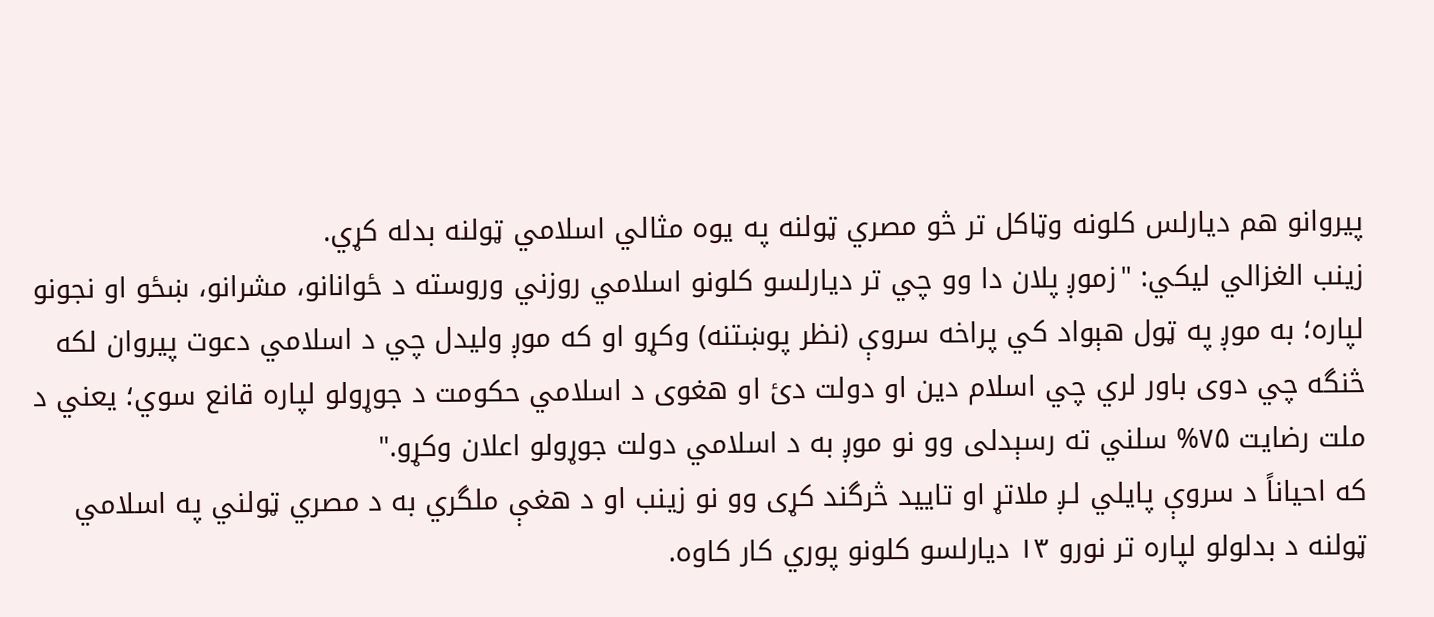پیروانو هم دیارلس کلونه وټاکل تر څو مصري ټولنه په یوه مثالي اسلامي ټولنه بدله کړي.
زینب الغزالي لیکي: "زموږ پلان دا وو چي تر دیارلسو کلونو اسلامي روزني وروسته د ځوانانو، مشرانو، ښځو او نجونو لپاره؛ به موږ په ټول هېواد کي پراخه سروې (نظر پوښتنه) وکړو او که موږ ولیدل چي د اسلامي دعوت پیروان لکه څنگه چي دوی باور لري چي اسلام دین او دولت دئ او هغوی د اسلامي حکومت د جوړولو لپاره قانع سوي؛ یعني د ملت رضایت ۷۵% سلني ته رسېدلی وو نو موږ به د اسلامي دولت جوړولو اعلان وکړو."
که احیاناً د سروې پایلي لـږ ملاتړ او تاييد څرگند کړی وو نو زینب او د هغې ملگري به د مصري ټولني په اسلامي ټولنه د بدلولو لپاره تر نورو ۱۳ دیارلسو کلونو پوري کار کاوه.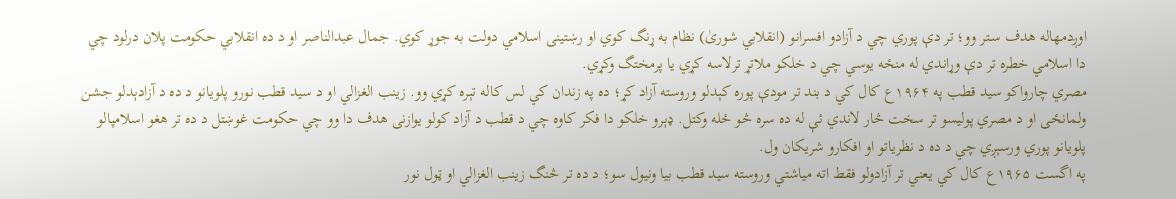اوږدمهاله هدف سـتر وو؛ تر دې پوري چي د آزادو افسرانو (انقلابي شوریٰ) نظام به ړنگ کوي او رښتینی اسلامي دولت به جوړ کوي. جمال عبدالناصر او د ده انقلابي حکومت پلان درلود چي دا اسلامي خطره تر دې وړاندي له منځه یوسي چي د خلکو ملاتړ ترلاسه کړي یا پرمختگ وکړي.
مصري چارواکو سید قطب په ۱۹۶۴ع کال کي د بند تر مودې پوره کېدلو وروسته آزاد کړ؛ ده په زندان کي لس کاله تېره کړي وو. زینب الغزالي او د سید قطب نورو پلويانو د ده د آزادېدلو جشن ولمانځی او د مصري پولیسو تر سخت څار لاندي ئې له ده سره څو ځله وکتل. ډېرو خلکو دا فکر کاوه چي د قطب د آزاد کولو یوازنی هدف دا وو چي حکومت غوښتل د ده تر هغو اسلامپالو پلویانو پوري ورسېږي چي د ده د نظریاتو او افکارو شریکان ول.
په اگست ۱۹۶۵ع کال کي یعني تر آزادولو فقط اته میاشتي وروسته سید قطب بیا ونیول سو؛ د ده تر څنگ زینب الغزالي او ټول نور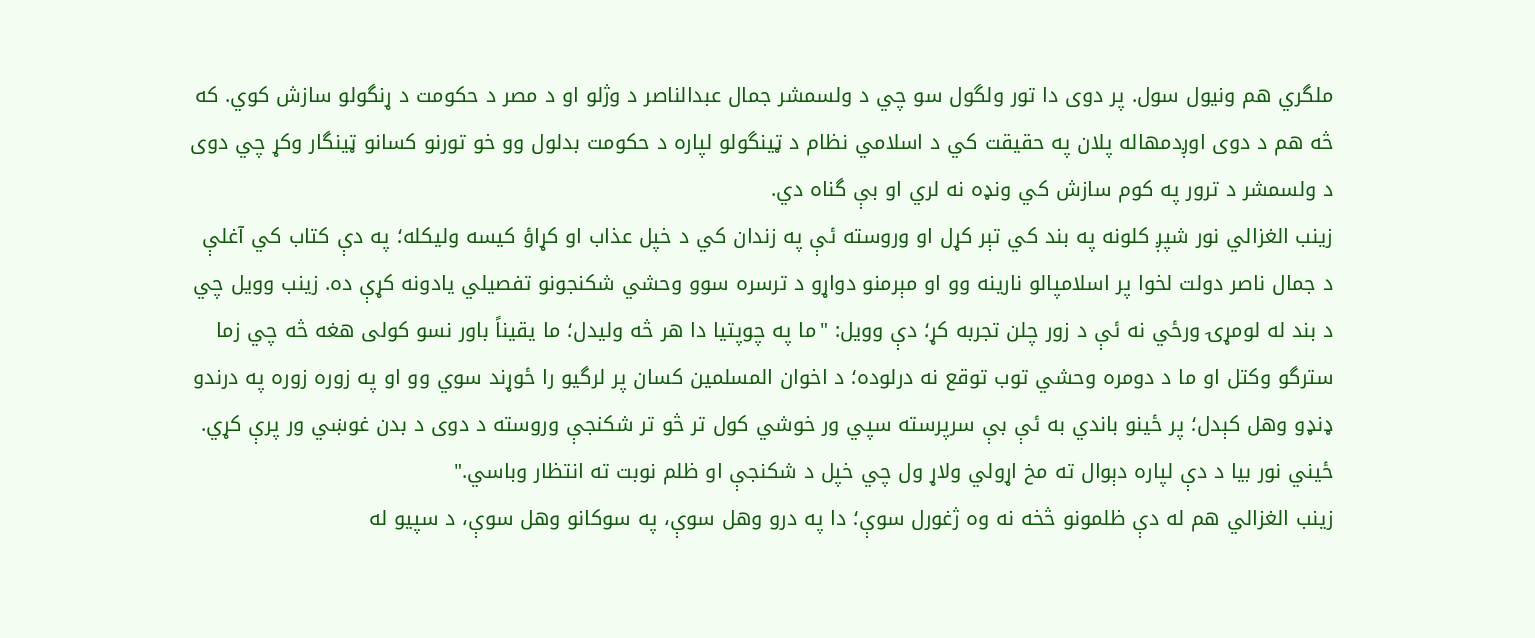ملگري هم ونیول سول. پر دوی دا تور ولگول سو چي د ولسمشر جمال عبدالناصر د وژلو او د مصر د حکومت د ړنگولو سازش کوي. که څه هم د دوی اوږدمهاله پلان په حقیقت کي د اسلامي نظام د ټینگولو لپاره د حکومت بدلول وو خو تورنو کسانو ټینگار وکړ چي دوی د ولسمشر د ترور په کوم سازش کي ونډه نه لري او بې گناه دي.
زينب الغزالي نور شپږ کلونه په بند کي تېر کړل او وروسته ئې په زندان کي د خپل عذاب او کړاؤ کیسه ولیکله؛ په دې کتاب کي آغلې د جمال ناصر دولت لخوا پر اسلامپالو نارینه وو او مېرمنو دواړو د ترسره سوو وحشي شکنجونو تفصیلي یادونه کړې ده. زینب وویل چي د بند له لومړۍ ورځي نه ئې د زور چلن تجربه کړ؛ دې وویل: "ما په چوپتیا دا هر څه ولیدل؛ ما یقیناً باور نسو کولی هغه څه چي زما سترگو وکتل او ما د دومره وحشي توب توقع نه درلوده؛ د اخوان المسلمین کسان پر لرگیو را ځوړند سوي وو او په زوره زوره په درندو ډنډو وهل کېدل؛ پر ځینو باندي به ئې بې سرپرسته سپي ور خوشي کول تر څو تر شکنجې وروسته د دوی د بدن غوښي ور پرې کړي. ځیني نور بیا د دې لپاره دېوال ته مخ اړولي ولاړ ول چي خپل د شکنجې او ظلم نوبت ته انتظار وباسي."
زينب الغزالي هم له دې ظلمونو څخه نه وه ژغورل سوې؛ دا په درو وهل سوې، په سوکانو وهل سوې، د سپیو له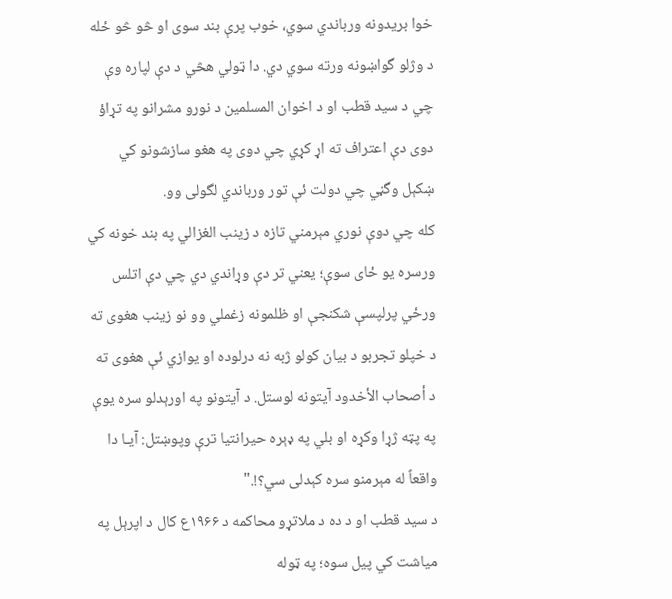خوا بریدونه ورباندي سوي، خوب پرې بند سوی او څو څو ځله د وژلو گواښونه ورته سوي دي. دا ټولي هڅي د دې لپاره وې چي د سيد قطب او د اخوان المسلمین د نورو مشرانو په تړاؤ دوی دې اعتراف ته اړ کړي چي دوی په هغو سازشونو کي ښکېل وگڼي چي دولت ئې تور ورباندي لگولی وو.
کله چي دوې نوري مېرمني تازه د زينب الغزالي په بند خونه کي ورسره یو ځای سوې؛ یعني تر دې وړاندي دي چي دې اتلس ورځي پرلپسې شکنجې او ظلمونه زغملي وو نو زینب هغوی ته د خپلو تجربو د بیان کولو ژبه نه درلوده او یوازي ئې هغوی ته د أصحاب الأخدود آیتونه لوستل. د آیتونو په اورېدلو سره یوې په پټه ژړا وکړه او بلي په ډېره حیرانتیا ترې وپوښتل: آیـا دا واقعاً له مېرمنو سره کېدلی سي؟!."
د سيد قطب او د ده د ملاتړو محاکمه د ۱۹۶۶ع کال د اپرېل په میاشت کي پیل سوه؛ په ټوله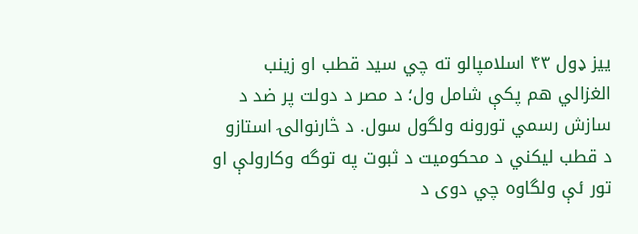ییز ډول ۴۳ اسلامپالو ته چي سید قطب او زینب الغزالي هم پکې شامل ول؛ د مصر د دولت پر ضد د سازش رسمي تورونه ولگول سول. د څارنوالۍ استازو د قطب لیکني د محکومیت د ثبوت په توگه وکارولې او تور ئې ولگاوه چي دوی د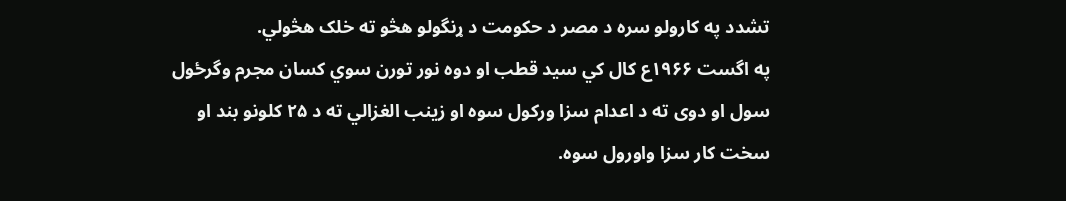تشدد په کارولو سره د مصر د حکومت د ړنگولو هڅو ته خلک هڅولي.
په اگست ۱۹۶۶ع کال کي سيد قطب او دوه نور تورن سوي کسان مجرم وگرځول سول او دوی ته د اعدام سزا ورکول سوه او زينب الغزالي ته د ۲۵ کلونو بند او سخت کار سزا واورول سوه.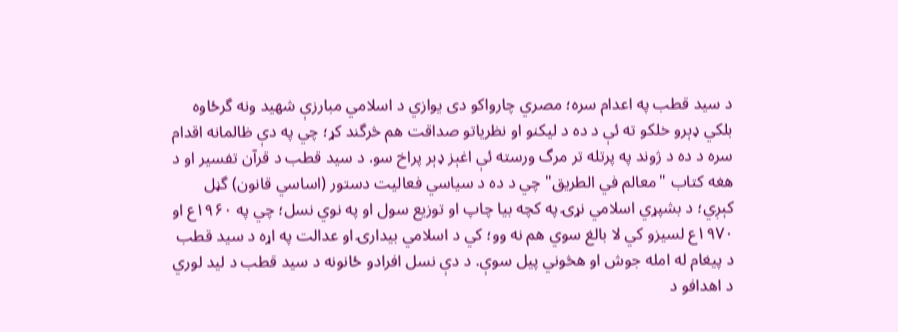د سيد قطب په اعدام سره؛ مصري چارواکو دی یوازي د اسلامي مبارزې شهید ونه گرځاوه بلکي ډېرو خلکو ته ئې د ده د لیکنو او نظریاتو صداقت هم څرگند کړ؛ چي په دې ظالمانه اقدام سره د ده د ژوند په پرتله تر مرگ ورسته ئې اغېز ډېر پراخ سو. د سيد قطب د قرآن تفسیر او د هغه کتاب "معالم في الطريق" چي د ده د سیاسي فعالیت دستور (اساسي قانون) گڼل کېږي؛ د بشپړي اسلامي نړۍ په کچه بیا چاپ او توزیع سول او په نوي نسل؛ چي په ۱۹۶۰ع او ۱۹۷۰ع لسیزو کي لا بالغ سوي هم نه وو؛ کي د اسلامي بیدارۍ او عدالت په اړه د سيد قطب د پیغام له امله جوش او هڅوني پیل سوې. د دې نسل افرادو ځانونه د سید قطب د لید لوري د اهدافو د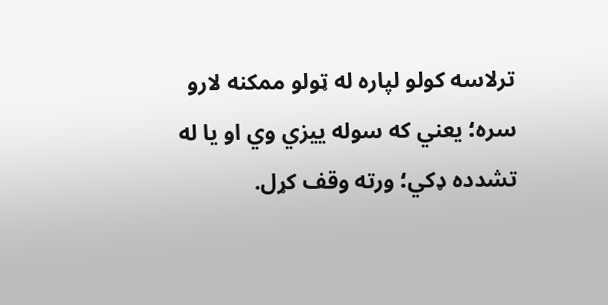ترلاسه کولو لپاره له ټولو ممکنه لارو سره؛ یعني که سوله ییزي وي او یا له تشدده ډکي؛ ورته وقف کړل.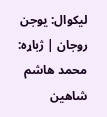لیکوال: یوجن روجان | ژباړه: محمد هاشم شاهین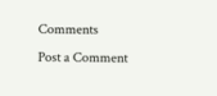Comments
Post a Comment